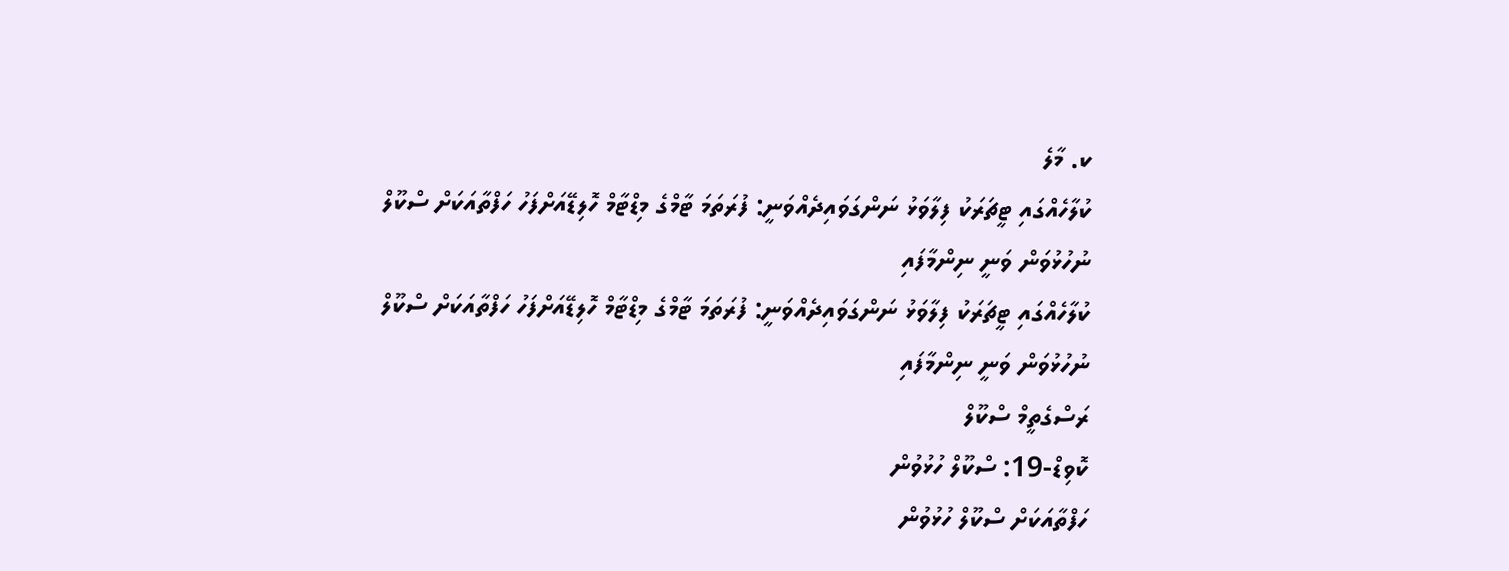ކ. މާލެ
ކުލާހެއްގައި ޓީޗަރަކު ފިލާވަޅު ނަންގަވައިދެއްވަނީ: ފުރަތަމަ ޓާމްގެ މިޑްޓާމް ހޮލިޑޭއަށްފަހު ހަފްތާއަކަށް ސްކޫލް ނުހުޅުވަން ވަނީ ނިންމާފައި
ކުލާހެއްގައި ޓީޗަރަކު ފިލާވަޅު ނަންގަވައިދެއްވަނީ: ފުރަތަމަ ޓާމްގެ މިޑްޓާމް ހޮލިޑޭއަށްފަހު ހަފްތާއަކަށް ސްކޫލް ނުހުޅުވަން ވަނީ ނިންމާފައި
ރަސްގެތީމް ސްކޫލް
ކޮވިޑް-19: ސްކޫލް ހުޅުވުން
ހަފްތާއަކަށް ސްކޫލް ހުޅުވުން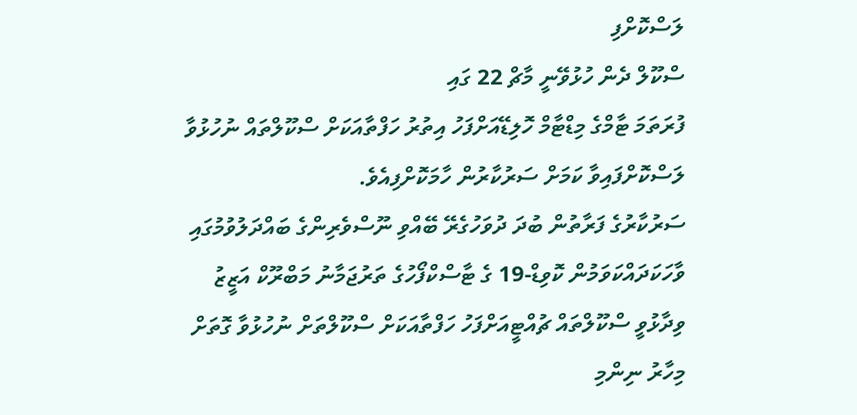ލަސްކޮށްފި
ސްކޫލް ދެން ހުޅުވޭނީ މާޗް 22 ގައި
ފުރަތަމަ ޓާމްގެ މިޑްޓާމް ހޮލިޑޭއަށްފަހު އިތުރު ހަފްތާއަކަށް ސްކޫލްތައް ނުހުޅުވާ ލަސްކޮށްފައިވާ ކަމަށް ސަރުކާރުން ހާމަކޮށްފިއެވެ.
ސަރުކާރުގެ ފަރާތުން ބުދަ ދުވަހުގެރޭ ބޭއްވި ނޫސްވެރިންގެ ބައްދަލުވުމުގައި ވާހަކަދައްކަވަމުން ކޮވިޑް-19 ގެ ޓާސްކްފޯހުގެ ތަރުޖަމާނު މަބްރޫކް އަޒީޒު ވިދާޅުވީ ސްކޫލްތައް ޗުއްޓީއަށްފަހު ހަފްތާއަކަށް ސްކޫލްތަށް ނުހުޅުވާ ގޮތަށް މިހާރު ނިންމި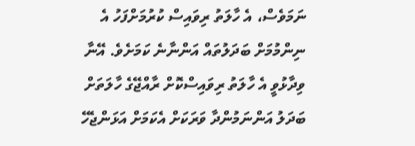ނަމަވެސް، އެ ހާލަތު ރިވައިސް ކުރުމަށްފަހު އެ ނިންމުމަށް ބަދަލުތައް އަންނާނެ ކަމަށެވެ. އޭނާ ވިދާޅުވީ އެ ހާލަތު ރިވައިސްކޮށް ރާއްޖޭގެ ހާލަތަށް ބަދަލު އަންނަމުންދާ ވަރަކަށް އެކަމަށް އަޅަންޖެހޭ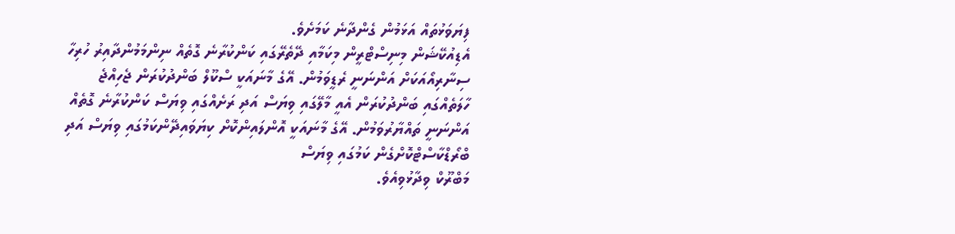ފިޔަވަޅުތައް އަޅަމުން ގެންދާނެ ކަމަށެވެ.
އެޑިއުކޭޝަން މިނިސްޓްރީން މިކަމާއި ދޭތެރޭގައި ކަންކުރާނެ ގޮތެއް ނިންމަމުންދާއިރު ހުރިހާ ސިނާރިއޯއަކަށް އަންނަނީ ރެޑީވަމުން. އޭގެ މާނައަކީ ސްކޫލް ބަންދުކުރަން ޖެހިއްޖެ ހާލަތެއްގައި ބަންދުކުރަން އެއީ މާލޭގައި ވިޔަސް އަދި ރަށެއްގައި ވިޔަސް ކަންކުރާނެ ގޮތެއް އަންނަނީ ތައްޔާރުވަމުން. އޭގެ މާނައަކީ އޮންލައިންކޮށް ކިޔަވައިދޭންކަމުގައި ވިޔަސް އަދި ބްރޯޑްކާސްޓްކޮށްގެން ކަމުގައި ވިޔަސް
މަބްރޫކް ވިދާޅުވިއެވެ.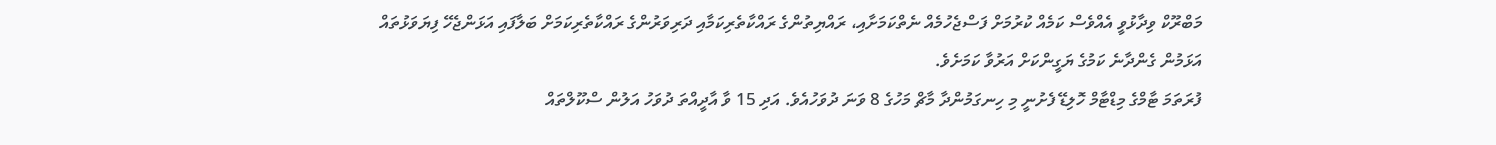މަބްރޫކް ވިދާޅުވީ އެއްވެސް ކަމެއް ކުރުމަށް ފަސްޖެހުމެއް ނެތްކަމަށާއި، ރައްޔިތުންގެ ރައްކާތެރިކަމާއި ދަރިވަރުންގެ ރައްކާތެރިކަމަށް ބަލާފައި އަޅަންޖެހޭ ފިޔަވަޅުތައް އަޅަމުން ގެންދާނެ ކަމުގެ ޔަގީންކަށް އަރުވާ ކަމަށެވެ.
ފުރަތަމަ ޓާމްގެ މިޑްޓާމް ހޮލިޑޭ ފެށުނީ މި ހިނގަމުންދާ މާޗް މަހުގެ 8 ވަނަ ދުވަހުއެވެ. އަދި 15 ވާ އާދީއްތަ ދުވަހު އަލުން ސްކޫލްތައް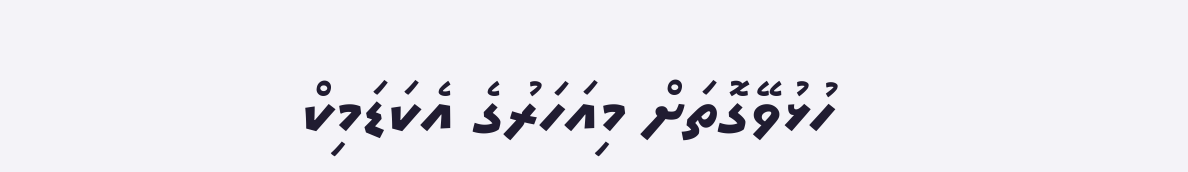ހުޅުވޭގޮތަށް މިއަހަރުގެ އެކަޑަމިކް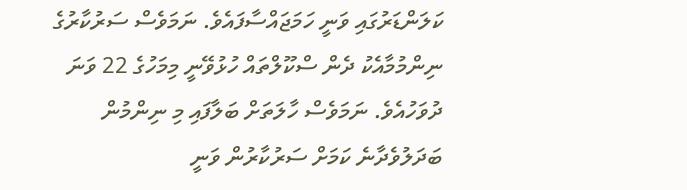ކަލަންޑަރުގައި ވަނީ ހަމަޖައްސާފައެވެ. ނަމަވެސް ސަރުކާރުގެ ނިންމުމާއެކު ދެން ސްކޫލްތައް ހުޅުވޭނީ މިމަހުގެ 22 ވަނަ ދުވަހުއެވެ. ނަމަވެސް ހާލަތަށް ބަލާފައި މި ނިންމުން ބަދަލުވެދާނެ ކަމަށް ސަރުކާރުން ވަނީ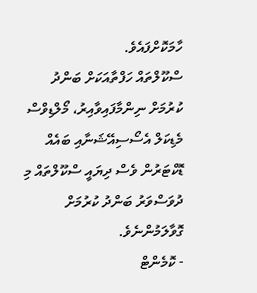ހާމަކޮށްފައެވެ.
ސްކޫލްތައް ހަފްތާއަކަށް ބަންދު ކުރުމަށް ނިންމާފައިވާއިރު، މޯލްޑިވްސް މެޑިކަލް އެސޯސިއޭޝަނާއި ބައެއް ޑޮކްޓަރުން ވެސް ދިޔައީ ސްކޫލްތައް މި ދުވަސްވަރު ބަންދު ކުރުމަށް ގޮވާލަމުންނެވެ.
- ކޮމެންޓް